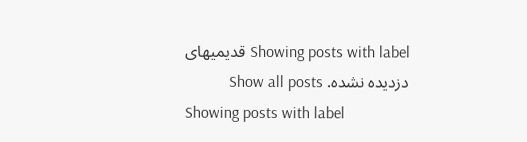Showing posts with label قدیمیهای دزدیده نشده. Show all posts
Showing posts with label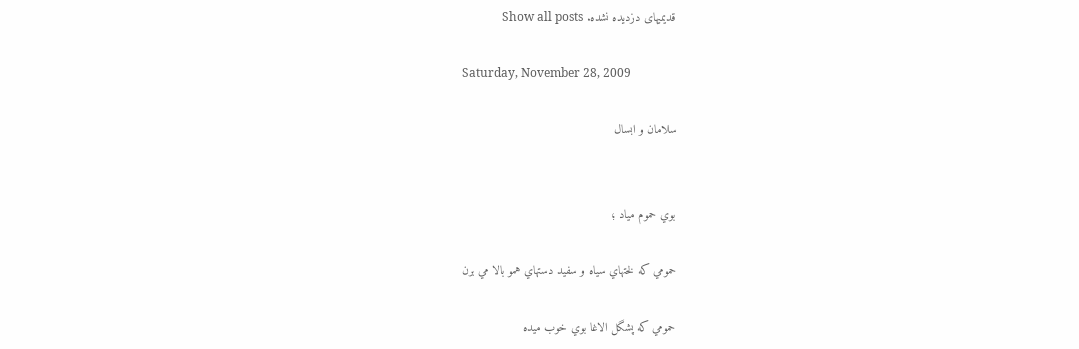قدیمیهای دزدیده نشده. Show all posts

Saturday, November 28, 2009

سلامان و ابسال


بوي حموم مياد ؛

حمومي كه لختهاي سياه و سفيد دستهاي همو بالا مي برن

حمومي كه پشگل الاغا بوي خوب ميده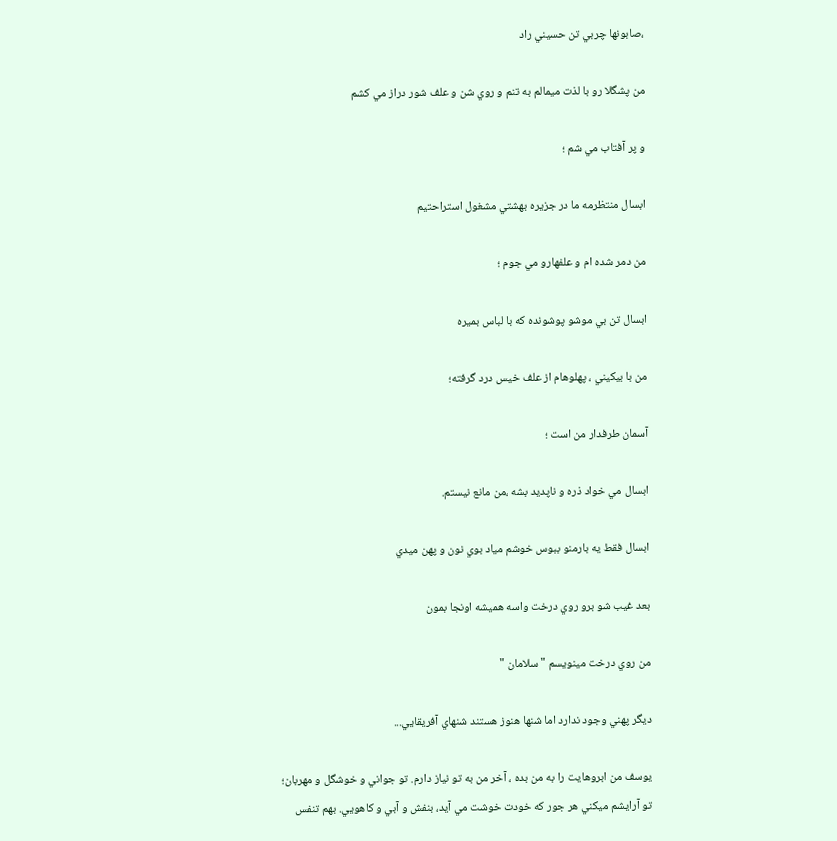،‌صابونها چربي تن حسيني راد

من پشگلا رو با لذت ميمالم به تنم و روي شن و علف شور دراز مي كشم

و پر آفتاب مي شم ؛

ابسال منتظرمه ما در جزيره بهشتي مشغول استراحتيم

من دمر شده ام و علفهارو مي جوم ؛

ابسال تن بي موشو پوشونده كه با لباس بميره

من با بيكيني ، پهلوهام از علف خيس درد گرفته؛

آسمان طرفدار من است ؛

ابسال مي خواد ذره و ناپديد بشه ،‌من مانع نيستم.

ابسال فقط يه بارمنو ببوس خوشم مياد بوي نون و پهن ميدي

بعد غيب شو برو روي درخت واسه هميشه اونجا بمون

من روي درخت مينويسم " سلامان "

ديگر پهني وجود ندارد اما شنها هنوز هستند شنهاي آفريقايي...

يوسف من ابروهايت را به من بده ، آخر من به تو نياز دارم. تو جواني و خوشگل و مهربان؛ تو آرايشم ميكني هر جور كه خودت خوشت مي آيد، ‌بنفش و آبي و كاهويي. بهم تنفس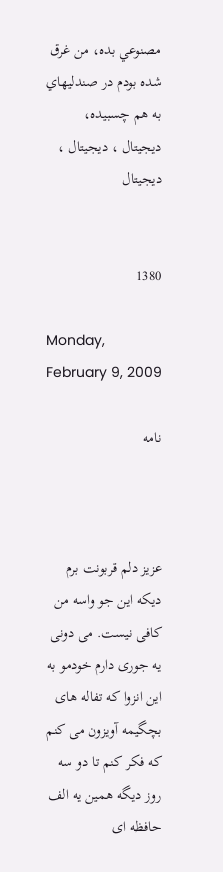مصنوعي بده، من غرق شده بودم در صندليهاي به هم چسبيده،‌ ديجيتال ، ديجيتال ، ديجيتال


1380

Monday, February 9, 2009

نامه



عزیز دلم قربونت برم
دیکه این جو واسه من کافی نیست. می دونی یه جوری دارم خودمو به این انزوا که تفاله های بچگیمه آویزون می کنم که فکر کنم تا دو سه روز دیگه همین یه الف حافظه ای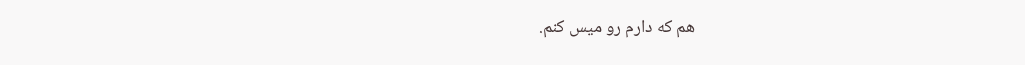هم که دارم رو میس کنم.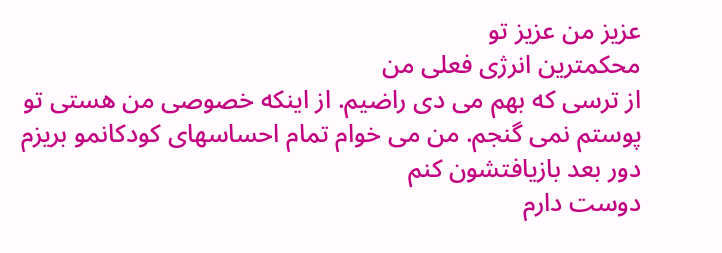عزیز من عزیز تو
محکمترین انرژی فعلی من
از ترسی که بهم می دی راضیم. از اینکه خصوصی من هستی تو پوستم نمی گنجم. من می خوام تمام احساسهای کودکانمو بریزم دور بعد بازیافتشون کنم
دوست دارم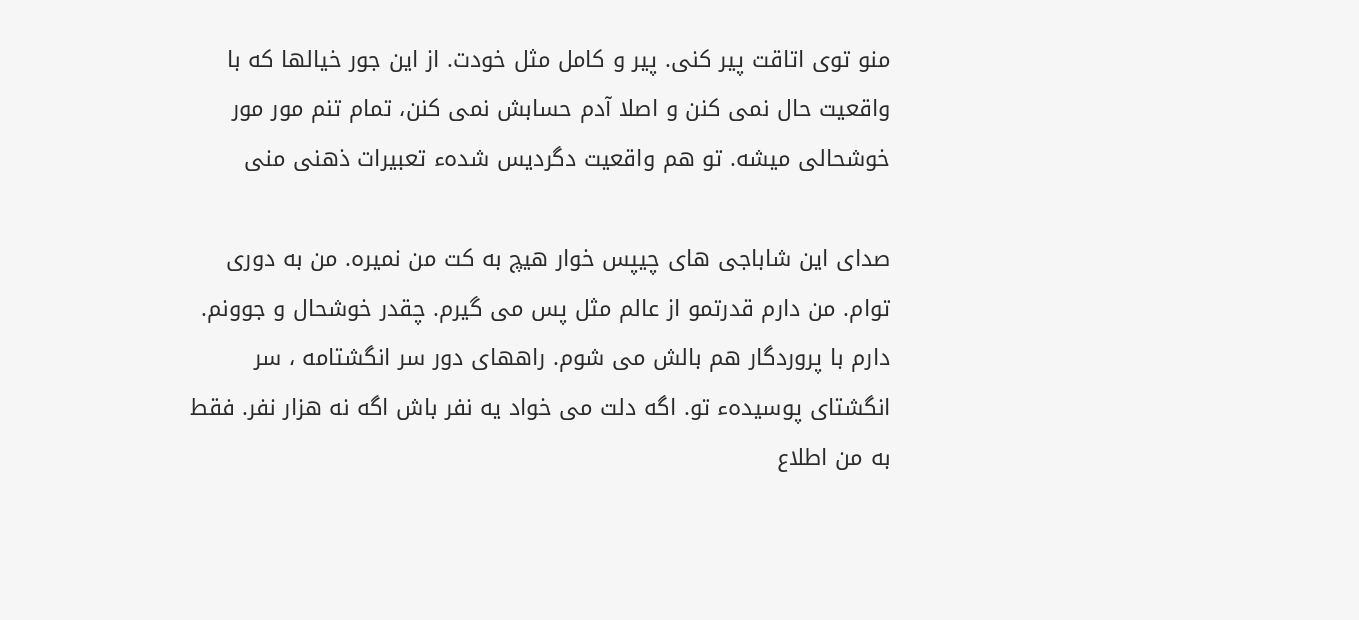منو توی اتاقت پیر کنی. پیر و کامل مثل خودت. از این جور خیالها که با واقعیت حال نمی کنن و اصلا آدم حسابش نمی کنن، تمام تنم مور مور خوشحالی میشه. تو هم واقعیت دگردیس شدهء تعبیرات ذهنی منی

صدای این شاباجی های چیپس خوار هیچ به کت من نمیره. من به دوری توام. من دارم قدرتمو از عالم مثل پس می گیرم. چقدر خوشحال و جوونم. دارم با پروردگار هم بالش می شوم. راههای دور سر انگشتامه ، سر انگشتای پوسیدهء تو. اگه دلت می خواد یه نفر باش اگه نه هزار نفر. فقط به من اطلاع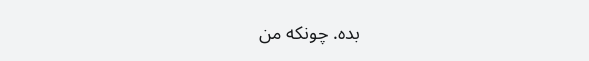بده. چونکه من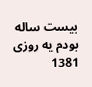بیست ساله بودم یه روزی
1381